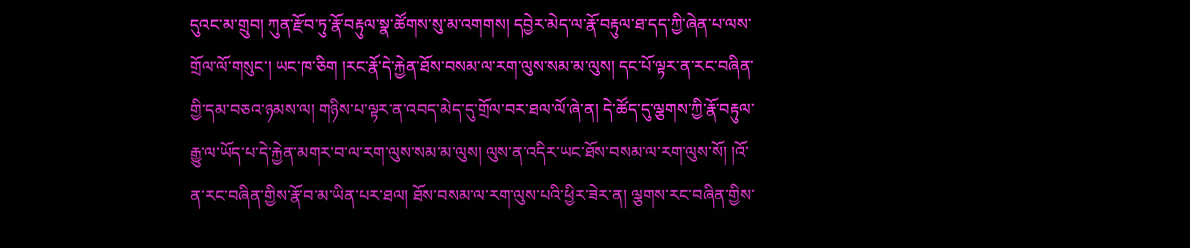དུའང་མ་གྲུབ། ཀུན་རྫོབ་ཏུ་རྣོ་བརྟུལ་སྣ་ཚོགས་སུ་མ་འགགས། དབྱེར་མེད་ལ་རྣོ་བརྟུལ་ཐ་དད་ཀྱི་ཞེན་པ་ལས་གྲོལ་ལོ་གསུང་། ཡང་ཁ་ཅིག །རང་རྣོ་དེ་རྐྱེན་ཐོས་བསམ་ལ་རག་ལུས་སམ་མ་ལུས། དང་པོ་ལྟར་ན་རང་བཞིན་གྱི་དམ་བཅའ་ཉམས་ལ། གཉིས་པ་ལྟར་ན་འབད་མེད་དུ་གྲོལ་བར་ཐལ་ལོ་ཞེ་ན། དེ་ཚོད་དུ་ལྕགས་ཀྱི་རྣོ་བརྟུལ་རྒྱུ་ལ་ཡོད་པ་དེ་རྐྱེན་མགར་བ་ལ་རག་ལུས་སམ་མ་ལུས། ལུས་ན་འདིར་ཡང་ཐོས་བསམ་ལ་རག་ལུས་སོ། །འོ་ན་རང་བཞིན་གྱིས་རྣོ་བ་མ་ཡིན་པར་ཐལ། ཐོས་བསམ་ལ་རག་ལུས་པའི་ཕྱིར་ཟེར་ན། ལྕགས་རང་བཞིན་གྱིས་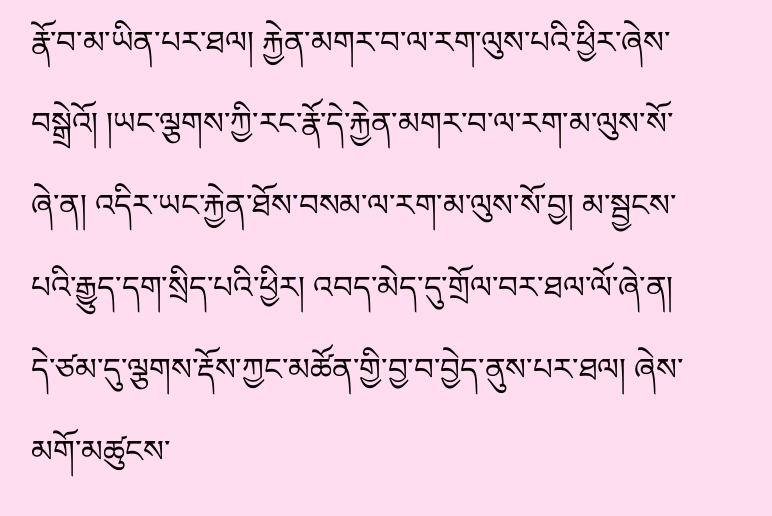རྣོ་བ་མ་ཡིན་པར་ཐལ། རྐྱེན་མགར་བ་ལ་རག་ལུས་པའི་ཕྱིར་ཞེས་བསྒྲེའོ། །ཡང་ལྕགས་ཀྱི་རང་རྣོ་དེ་རྐྱེན་མགར་བ་ལ་རག་མ་ལུས་སོ་ཞེ་ན། འདིར་ཡང་རྐྱེན་ཐོས་བསམ་ལ་རག་མ་ལུས་སོ་བྱ། མ་སྦྱངས་པའི་རྒྱུད་དག་སྲིད་པའི་ཕྱིར། འབད་མེད་དུ་གྲོལ་བར་ཐལ་ལོ་ཞེ་ན། དེ་ཙམ་དུ་ལྕགས་རྡོས་ཀྱང་མཚོན་གྱི་བྱ་བ་བྱེད་ནུས་པར་ཐལ། ཞེས་མགོ་མཚུངས་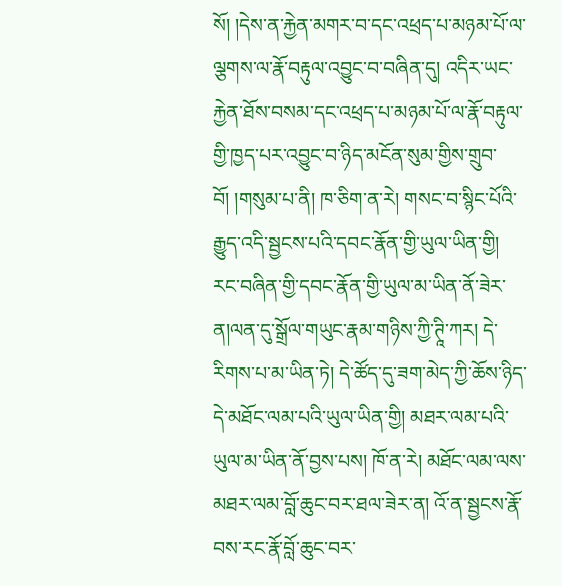སོ། །དེས་ན་རྐྱེན་མགར་བ་དང་འཕྲད་པ་མཉམ་པོ་ལ་ལྕགས་ལ་རྣོ་བརྟུལ་འབྱུང་བ་བཞིན་དུ། འདིར་ཡང་རྐྱེན་ཐོས་བསམ་དང་འཕྲད་པ་མཉམ་པོ་ལ་རྣོ་བརྟུལ་གྱི་ཁྱད་པར་འབྱུང་བ་ཉིད་མངོན་སུམ་གྱིས་གྲུབ་བོ། །གསུམ་པ་ནི། ཁ་ཅིག་ན་རེ། གསང་བ་སྙིང་པོའི་རྒྱུད་འདི་སྦྱངས་པའི་དབང་རྣོན་གྱི་ཡུལ་ཡིན་གྱི། རང་བཞིན་གྱི་དབང་རྣོན་གྱི་ཡུལ་མ་ཡིན་ནོ་ཟེར་ན།ལན་དུ་སྒྲོལ་གཡུང་རྣམ་གཉིས་ཀྱི་ཊཱི་ཀར། དེ་རིགས་པ་མ་ཡིན་ཏེ། དེ་ཚོད་དུ་ཟག་མེད་ཀྱི་ཆོས་ཉིད་དེ་མཐོང་ལམ་པའི་ཡུལ་ཡིན་གྱི། མཐར་ལམ་པའི་ཡུལ་མ་ཡིན་ནོ་བྱས་པས། ཁོ་ན་རེ། མཐོང་ལམ་ལས་མཐར་ལམ་བློ་ཆུང་བར་ཐལ་ཟེར་ན། འོ་ན་སྦྱངས་རྣོ་བས་རང་རྣོ་བློ་ཆུང་བར་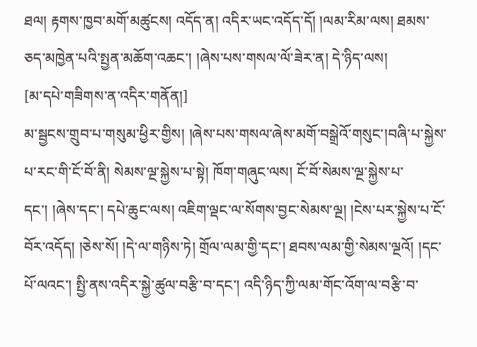ཐལ། རྟགས་ཁྱབ་མགོ་མཚུངས། འདོད་ན། འདིར་ཡང་འདོད་དོ། །ལམ་རིམ་ལས། ཐམས་ཅད་མཁྱེན་པའི་སྤྱན་མཆོག་འཆང་། །ཞེས་པས་གསལ་ལོ་ཟེར་ན། དེ་ཉིད་ལས།
[མ་དཔེ་གཟིགས་ན་འདིར་གནོན།]
མ་སྦྱངས་གྲུབ་པ་གསུམ་ཕྱིར་གྱིས། །ཞེས་པས་གསལ་ཞེས་མགོ་བསྒྲེའོ་གསུང་།བཞི་པ་སྐྱེས་པ་རང་གི་ངོ་བོ་ནི། སེམས་ལྔ་སྐྱེས་པ་སྟེ། ཁོག་གཞུང་ལས། ངོ་བོ་སེམས་ལྔ་སྐྱེས་པ་དང་། །ཞེས་དང་། དཔེ་ཆུང་ལས། འཇིག་ལྡང་ལ་སོགས་བྱང་སེམས་ལྔ། །ངེས་པར་སྐྱེས་པ་ངོ་བོར་འདོད། །ཅེས་སོ། །དེ་ལ་གཉིས་ཏེ། གྲོལ་ལམ་གྱི་དང་། ཐབས་ལམ་གྱི་སེམས་ལྔའོ། །དང་པོ་ལའང་། སྤྱི་ནས་འདིར་སྐྱེ་ཚུལ་བརྩི་བ་དང་། འདི་ཉིད་ཀྱི་ལམ་གོང་འོག་ལ་བརྩི་བ་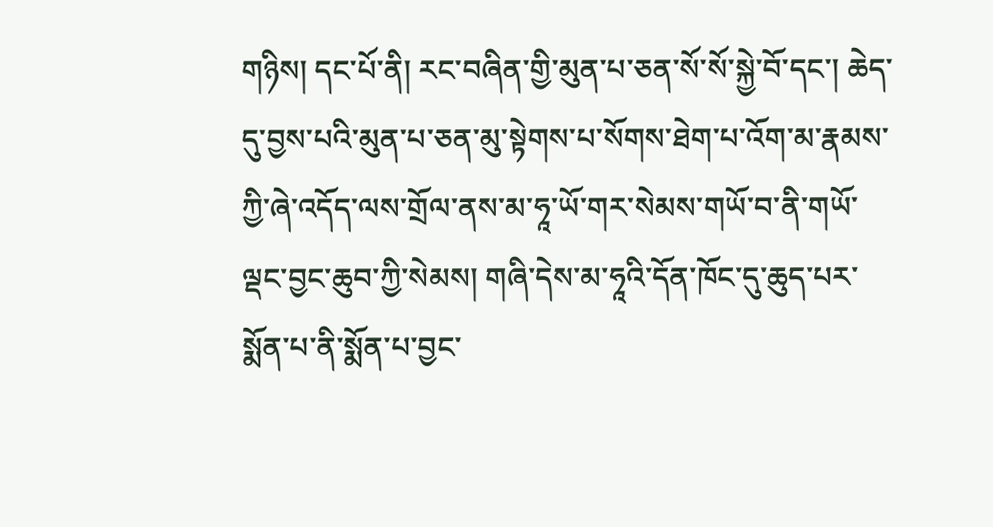གཉིས། དང་པོ་ནི། རང་བཞིན་གྱི་མུན་པ་ཅན་སོ་སོ་སྐྱེ་བོ་དང་། ཆེད་དུ་བྱས་པའི་མུན་པ་ཅན་མུ་སྟེགས་པ་སོགས་ཐེག་པ་འོག་མ་རྣམས་ཀྱི་ཞེ་འདོད་ལས་གྲོལ་ནས་མ་ཧཱ་ཡོ་གར་སེམས་གཡོ་བ་ནི་གཡོ་ལྡང་བྱང་ཆུབ་ཀྱི་སེམས། གཞི་དེས་མ་ཧཱའི་དོན་ཁོང་དུ་ཆུད་པར་སྨོན་པ་ནི་སྨོན་པ་བྱང་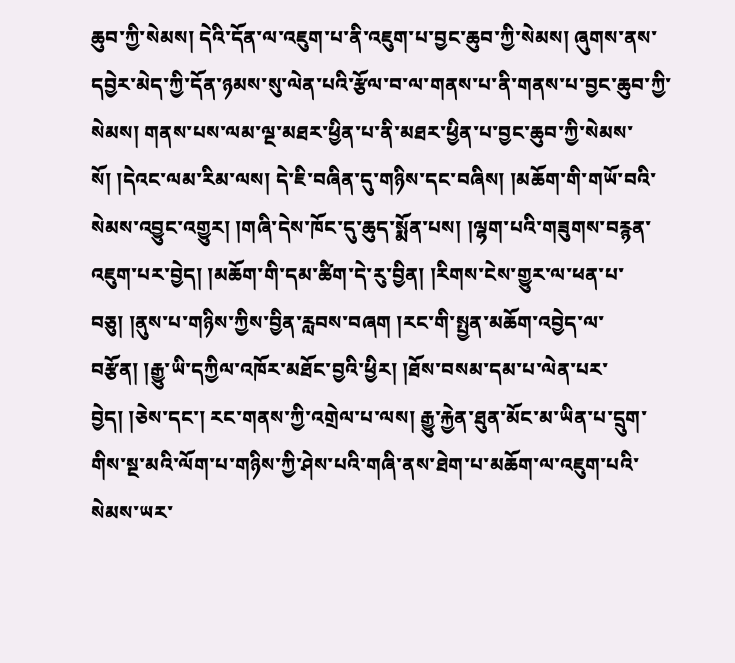ཆུབ་ཀྱི་སེམས། དེའི་དོན་ལ་འཇུག་པ་ནི་འཇུག་པ་བྱང་ཆུབ་ཀྱི་སེམས། ཞུགས་ནས་དབྱེར་མེད་ཀྱི་དོན་ཉམས་སུ་ལེན་པའི་རྩོལ་བ་ལ་གནས་པ་ནི་གནས་པ་བྱང་ཆུབ་ཀྱི་སེམས། གནས་པས་ལམ་ལྔ་མཐར་ཕྱིན་པ་ནི་མཐར་ཕྱིན་པ་བྱང་ཆུབ་ཀྱི་སེམས་སོ། །དེའང་ལམ་རིམ་ལས། དེ་ཇི་བཞིན་དུ་གཉིས་དང་བཞིས། །མཆོག་གི་གཡོ་བའི་སེམས་འབྱུང་འགྱུར། །གཞི་དེས་ཁོང་དུ་ཆུད་སྨོན་པས། །ལྷག་པའི་གཟུགས་བརྙན་འཇུག་པར་བྱེད། །མཆོག་གི་དམ་ཚིག་དེ་རུ་བྱིན། །རིགས་ངེས་གྱུར་ལ་ཕན་པ་བཅུ། །ནུས་པ་གཉིས་ཀྱིས་བྱིན་རླབས་བཞག །རང་གི་སྤྱན་མཆོག་འབྱེད་ལ་བརྩོན། །རྒྱུ་ཡི་དཀྱིལ་འཁོར་མཐོང་བྱའི་ཕྱིར། །ཐོས་བསམ་དམ་པ་ལེན་པར་བྱེད། །ཅེས་དང་། རང་གནས་ཀྱི་འགྲེལ་པ་ལས། རྒྱུ་རྐྱེན་ཐུན་མོང་མ་ཡིན་པ་དྲུག་གིས་སྔ་མའི་ལོག་པ་གཉིས་ཀྱི་ཤེས་པའི་གཞི་ནས་ཐེག་པ་མཆོག་ལ་འཇུག་པའི་སེམས་ཡར་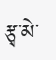རྩྭ་མེ་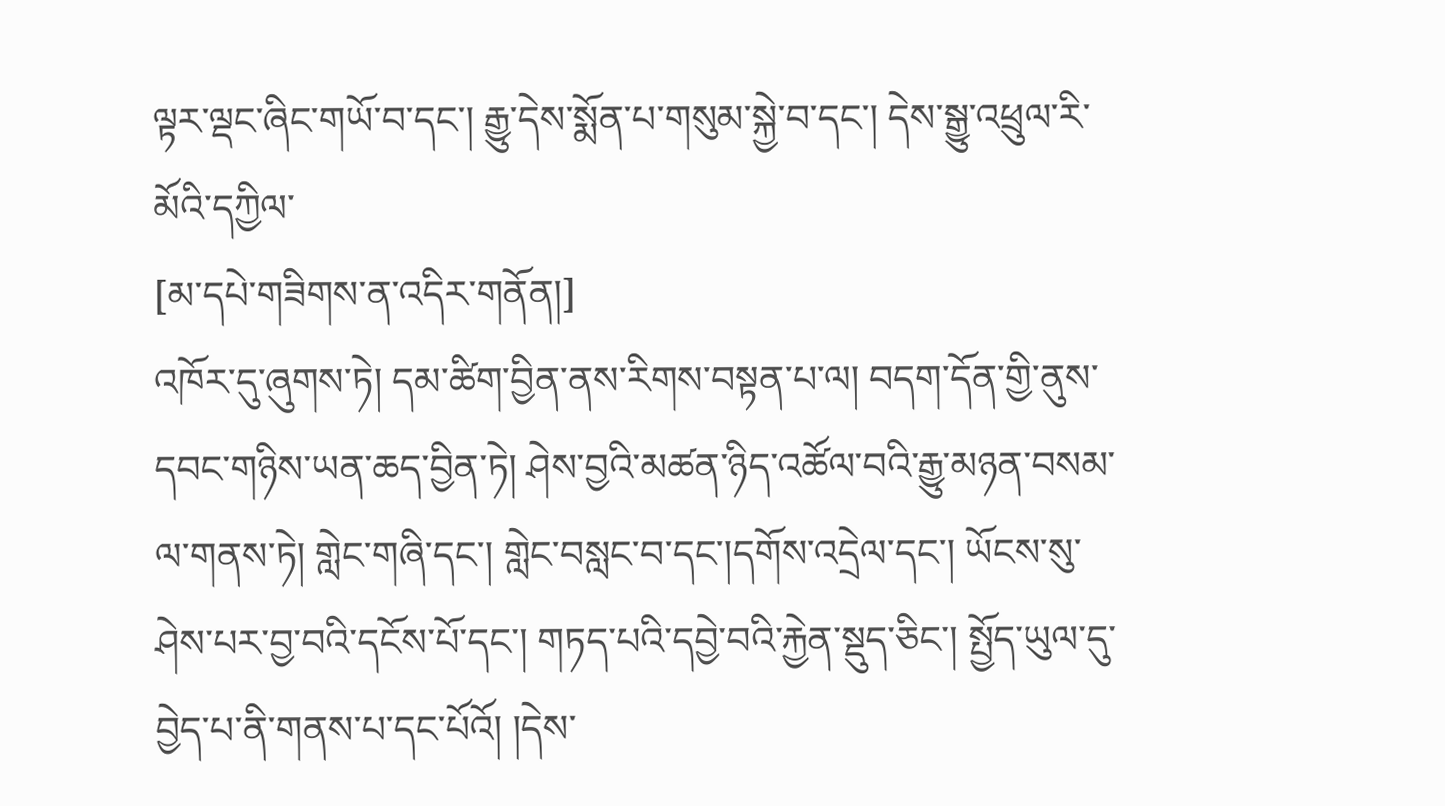ལྟར་ལྡང་ཞིང་གཡོ་བ་དང་། རྒྱུ་དེས་སྨོན་པ་གསུམ་སྐྱེ་བ་དང་། དེས་སྒྱུ་འཕྲུལ་རི་མོའི་དཀྱིལ་
[མ་དཔེ་གཟིགས་ན་འདིར་གནོན།]
འཁོར་དུ་ཞུགས་ཏེ། དམ་ཚིག་བྱིན་ནས་རིགས་བསྟན་པ་ལ། བདག་དོན་གྱི་ནུས་དབང་གཉིས་ཡན་ཆད་བྱིན་ཏེ། ཤེས་བྱའི་མཚན་ཉིད་འཚོལ་བའི་རྒྱུ་མཉན་བསམ་ལ་གནས་ཏེ། གླེང་གཞི་དང་། གླེང་བསླང་བ་དང་།དགོས་འདྲེལ་དང་། ཡོངས་སུ་ཤེས་པར་བྱ་བའི་དངོས་པོ་དང་། གཏད་པའི་དབྱེ་བའི་རྐྱེན་སྡུད་ཅིང་། སྤྱོད་ཡུལ་དུ་བྱེད་པ་ནི་གནས་པ་དང་པོའོ། །དེས་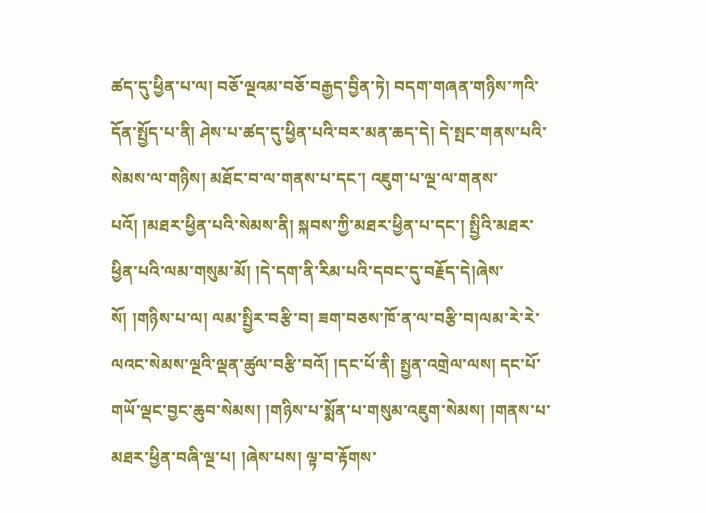ཚད་དུ་ཕྱིན་པ་ལ། བཅོ་ལྔའམ་བཅོ་བརྒྱད་བྱིན་ཏེ། བདག་གཞན་གཉིས་ཀའི་དོན་སྤྱོད་པ་ནི། ཤེས་པ་ཚད་དུ་ཕྱིན་པའི་བར་མན་ཆད་དེ། དེ་སྤང་གནས་པའི་སེམས་ལ་གཉིས། མཐོང་བ་ལ་གནས་པ་དང་། འཇུག་པ་ལྔ་ལ་གནས་པའོ། །མཐར་ཕྱིན་པའི་སེམས་ནི། སྐབས་ཀྱི་མཐར་ཕྱིན་པ་དང་། སྤྱིའི་མཐར་ཕྱིན་པའི་ལམ་གསུམ་མོ། །དེ་དག་ནི་རིམ་པའི་དབང་དུ་བརྗོད་དེ།ཞེས་སོ། །གཉིས་པ་ལ། ལམ་སྤྱིར་བརྩི་བ། ཟག་བཅས་ཁོ་ན་ལ་བརྩི་བ།ལམ་རེ་རེ་ལའང་སེམས་ལྔའི་ལྡན་ཚུལ་བརྩི་བའོ། །དང་པོ་ནི། སྤྱན་འགྲེལ་ལས། དང་པོ་གཡོ་ལྡང་བྱང་ཆུབ་སེམས། །གཉིས་པ་སྨོན་པ་གསུམ་འཇུག་སེམས། །གནས་པ་མཐར་ཕྱིན་བཞི་ལྔ་པ། །ཞེས་པས། ལྟ་བ་རྟོགས་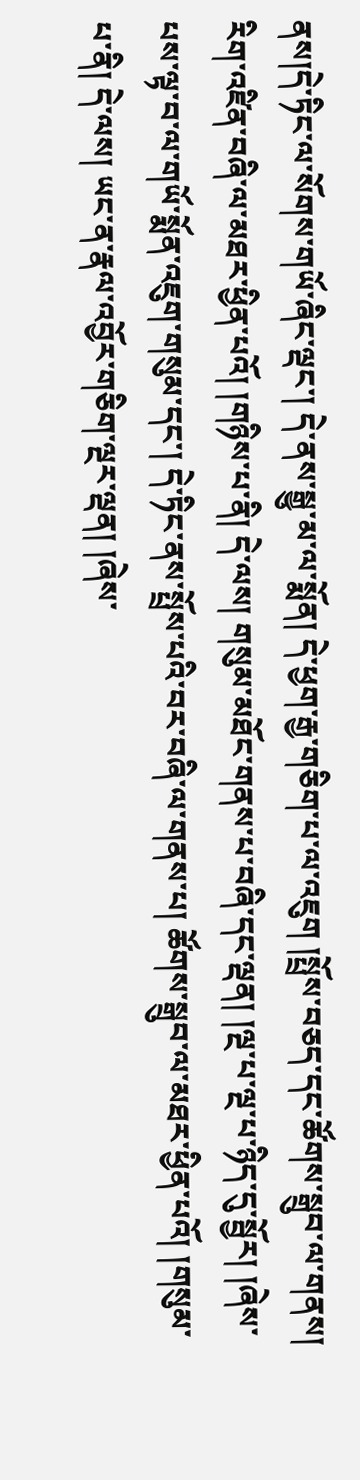ནས།དེ་ཏིང་ལ་སོགས་གཡོ་ཞིང་ལྡང་། དེ་ནས་སྒྱུ་མ་ལ་སྨོན། དེ་ཕྱག་རྒྱ་གཅིག་པ་ལ་འཇུག །སྤྲོས་བཅད་དང་ཚོགས་སྒྲུབ་ལ་གནས། རིག་འཛིན་བཞི་ལ་མཐར་ཕྱིན་པའོ། །གཉིས་པ་ནི། དེ་ལས། གསུམ་མཐོང་གནས་པ་བཞི་དང་ལྡན། །ལྔ་པ་ལྔ་པ་ཉིད་དུ་སྦྱོར། །ཞེས་པས་ལྟ་བ་ལ་གཡོ་སྨོན་འཇུག་གསུམ་དང་། དེ་ཏིང་ནས་སྤྲོས་པའི་བར་བཞི་ལ་གནས་པ། ཚོགས་སྒྲུབ་ལ་མཐར་ཕྱིན་པའོ། །གསུམ་པ་ནི། དེ་ལས། ཡང་ན་རྣལ་འབྱོར་གཅིག་ལྔར་ལྡན། །ཞེས་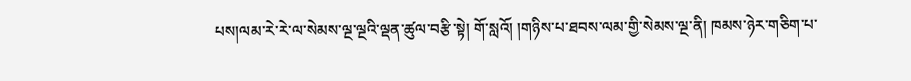པས།ལམ་རེ་རེ་ལ་སེམས་ལྔ་ལྔའི་ལྡན་ཚུལ་བརྩི་སྟེ། གོ་སླའོ། །གཉིས་པ་ཐབས་ལམ་གྱི་སེམས་ལྔ་ནི། ཁམས་ཉེར་གཅིག་པ་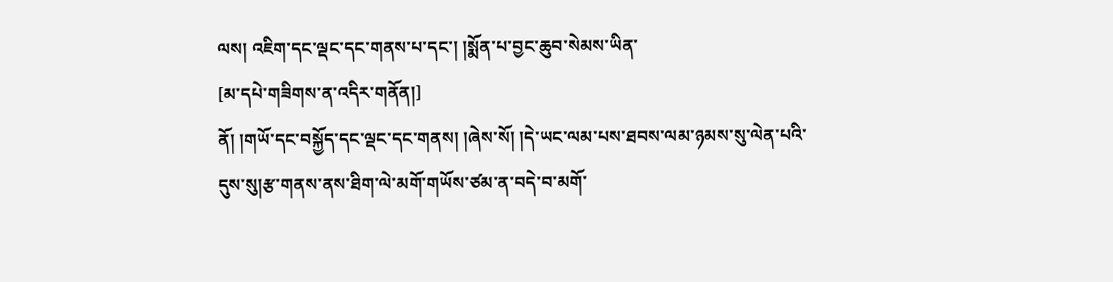ལས། འཇིག་དང་ལྡང་དང་གནས་པ་དང་། །སྨོན་པ་བྱང་ཆུབ་སེམས་ཡིན་
[མ་དཔེ་གཟིགས་ན་འདིར་གནོན།]
ནོ། །གཡོ་དང་བསྐྱོད་དང་ལྡང་དང་གནས། །ཞེས་སོ། །དེ་ཡང་ལམ་པས་ཐབས་ལམ་ཉམས་སུ་ལེན་པའི་དུས་སུ།རྩ་གནས་ནས་ཐིག་ལེ་མགོ་གཡོས་ཙམ་ན་བདེ་བ་མགོ་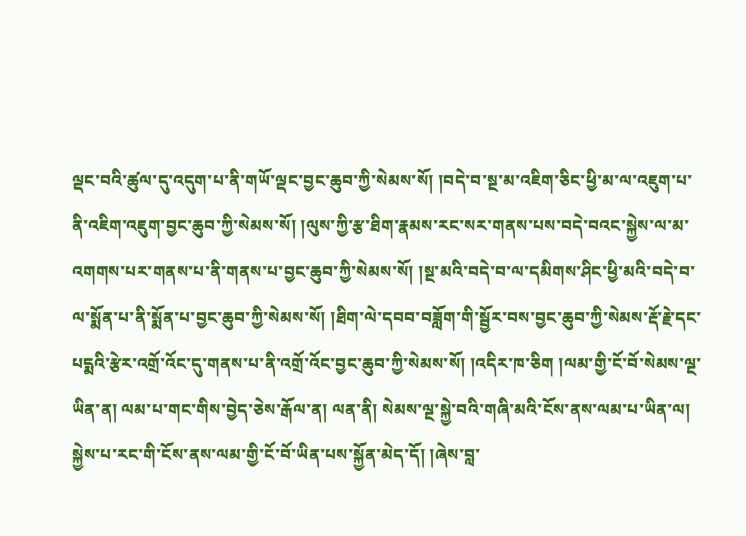ལྡང་བའི་ཚུལ་དུ་འདུག་པ་ནི་གཡོ་ལྡང་བྱང་ཆུབ་ཀྱི་སེམས་སོ། །བདེ་བ་སྔ་མ་འཇིག་ཅིང་ཕྱི་མ་ལ་འཇུག་པ་ནི་འཇིག་འཇུག་བྱང་ཆུབ་ཀྱི་སེམས་སོ། །ལུས་ཀྱི་རྩ་ཐིག་རྣམས་རང་སར་གནས་པས་བདེ་བའང་སྐྱེས་ལ་མ་འགགས་པར་གནས་པ་ནི་གནས་པ་བྱང་ཆུབ་ཀྱི་སེམས་སོ། །སྔ་མའི་བདེ་བ་ལ་དམིགས་ཤིང་ཕྱི་མའི་བདེ་བ་ལ་སྨོན་པ་ནི་སྨོན་པ་བྱང་ཆུབ་ཀྱི་སེམས་སོ། །ཐིག་ལེ་དབབ་བཟློག་གི་སྦྱོར་བས་བྱང་ཆུབ་ཀྱི་སེམས་རྡོ་རྗེ་དང་པདྨའི་རྩེར་འགྲོ་འོང་དུ་གནས་པ་ནི་འགྲོ་འོང་བྱང་ཆུབ་ཀྱི་སེམས་སོ། །འདིར་ཁ་ཅིག །ལམ་གྱི་ངོ་བོ་སེམས་ལྔ་ཡིན་ན། ལམ་པ་གང་གིས་བྱེད་ཅེས་རྒོལ་ན། ལན་ནི། སེམས་ལྔ་སྐྱེ་བའི་གཞི་མའི་ངོས་ནས་ལམ་པ་ཡིན་ལ། སྐྱེས་པ་རང་གི་ངོས་ནས་ལམ་གྱི་ངོ་བོ་ཡིན་པས་སྐྱོན་མེད་དོ། །ཞེས་བླ་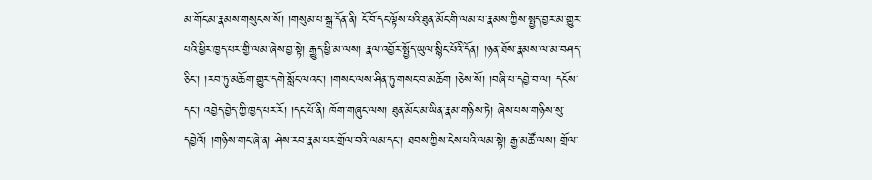མ་གོང་མ་རྣམས་གསུངས་སོ། །གསུམ་པ་སྒྲ་དོན་ནི། ངོ་བོ་དང་ལྟོས་པའི་ཐུན་མོང་གི་ལམ་པ་རྣམས་ཀྱིས་སྤྱད་བྱར་མ་གྱུར་པའི་ཕྱིར་ཁྱད་པར་གྱི་ལམ་ཞེས་བྱ་སྟེ། རྒྱུད་ཕྱི་མ་ལས། རྣལ་འབྱོར་སྤྱོད་ཡུལ་སྙིང་པོའི་དོན། །ཉན་ཐོས་རྣམས་ལ་མ་བཤད་ཅིང་། །རབ་ཏུ་མཆོག་གྱུར་དགེ་སློང་ལའང་། །གསང་ལས་ཤིན་ཏུ་གསང་བ་མཆོག །ཅེས་སོ། །བཞི་པ་དབྱེ་བ་ལ། དངོས་དང་། འབྱེད་བྱེད་ཀྱི་ཁྱད་པར་རོ། །དང་པོ་ནི། ཁོག་གཞུང་ལས། ཐུན་མོང་མ་ཡིན་རྣམ་གཉིས་ཏེ། ཞེས་པས་གཉིས་སུ་དབྱེའོ། །གཉིས་གང་ཞེ་ན། ཤེས་རབ་རྣམ་པར་གྲོལ་བའི་ལམ་དང་། ཐབས་ཀྱིས་ངེས་པའི་ལམ་སྟེ། རྒྱ་མཚོ་ལས། གྲོལ་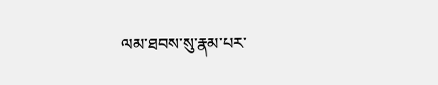ལམ་ཐབས་སུ་རྣམ་པར་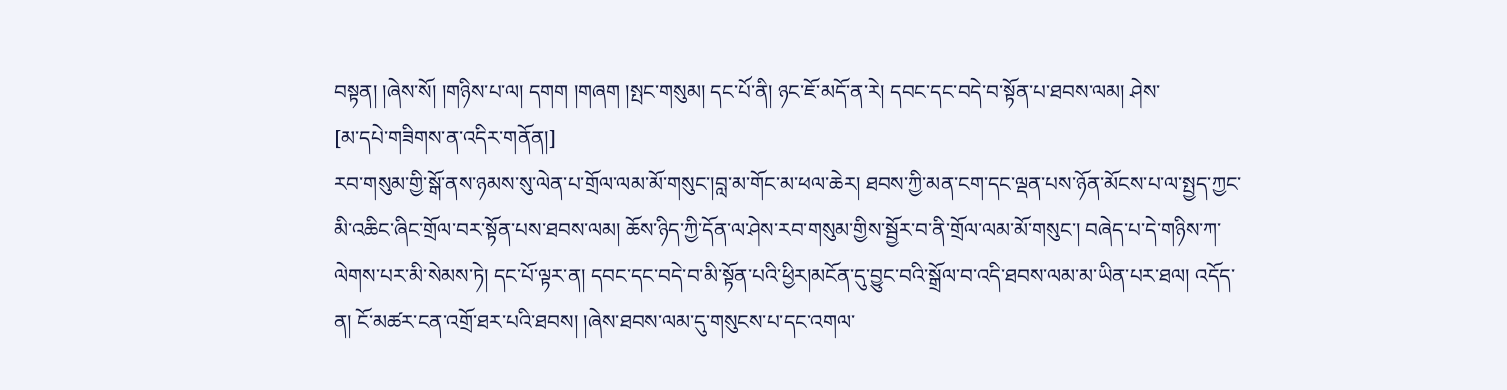བསྟན། །ཞེས་སོ། །གཉིས་པ་ལ། དགག །གཞག །སྤང་གསུམ། དང་པོ་ནི། ཉང་ཇོ་མདོ་ན་རེ། དབང་དང་བདེ་བ་སྟོན་པ་ཐབས་ལམ། ཤེས་
[མ་དཔེ་གཟིགས་ན་འདིར་གནོན།]
རབ་གསུམ་གྱི་སྒོ་ནས་ཉམས་སུ་ལེན་པ་གྲོལ་ལམ་མོ་གསུང་།བླ་མ་གོང་མ་ཕལ་ཆེར། ཐབས་ཀྱི་མན་ངག་དང་ལྡན་པས་ཉོན་མོངས་པ་ལ་སྤྱད་ཀྱང་མི་འཆིང་ཞིང་གྲོལ་བར་སྟོན་པས་ཐབས་ལམ། ཆོས་ཉིད་ཀྱི་དོན་ལ་ཤེས་རབ་གསུམ་གྱིས་སྦྱོར་བ་ནི་གྲོལ་ལམ་མོ་གསུང་། བཞེད་པ་དེ་གཉིས་ཀ་ལེགས་པར་མི་སེམས་ཏེ། དང་པོ་ལྟར་ན། དབང་དང་བདེ་བ་མི་སྟོན་པའི་ཕྱིར།མངོན་དུ་བྱུང་བའི་སྒྲོལ་བ་འདི་ཐབས་ལམ་མ་ཡིན་པར་ཐལ། འདོད་ན། ངོ་མཚར་ངན་འགྲོ་ཐར་པའི་ཐབས། །ཞེས་ཐབས་ལམ་དུ་གསུངས་པ་དང་འགལ་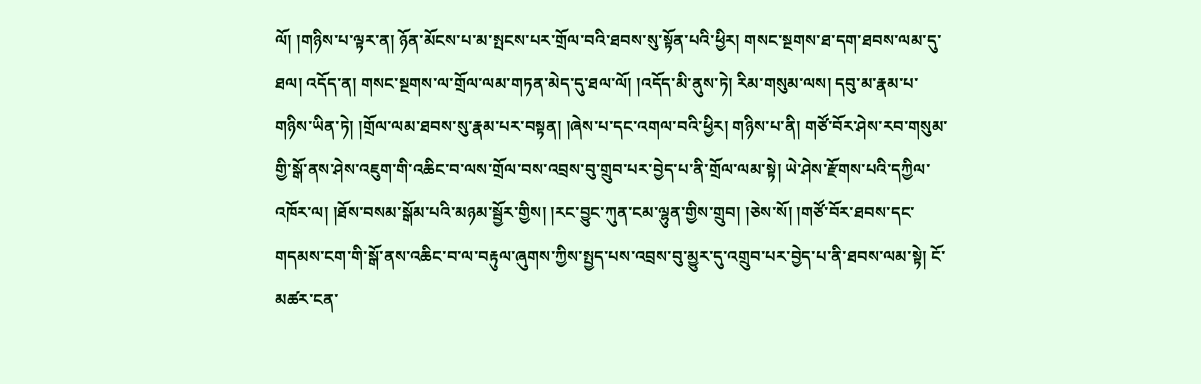ལོ། །གཉིས་པ་ལྟར་ན། ཉོན་མོངས་པ་མ་སྤངས་པར་གྲོལ་བའི་ཐབས་སུ་སྟོན་པའི་ཕྱིར། གསང་སྔགས་ཐ་དག་ཐབས་ལམ་དུ་ཐལ། འདོད་ན། གསང་སྔགས་ལ་གྲོལ་ལམ་གཏན་མེད་དུ་ཐལ་ལོ། །འདོད་མི་ནུས་ཏེ། རིམ་གསུམ་ལས། དབུ་མ་རྣམ་པ་གཉིས་ཡིན་ཏེ། །གྲོལ་ལམ་ཐབས་སུ་རྣམ་པར་བསྟན། །ཞེས་པ་དང་འགལ་བའི་ཕྱིར། གཉིས་པ་ནི། གཙོ་བོར་ཤེས་རབ་གསུམ་གྱི་སྒོ་ནས་ཤེས་འཇུག་གི་འཆིང་བ་ལས་གྲོལ་བས་འབྲས་བུ་གྲུབ་པར་བྱེད་པ་ནི་གྲོལ་ལམ་སྟེ། ཡེ་ཤེས་རྫོགས་པའི་དཀྱིལ་འཁོར་ལ། །ཐོས་བསམ་སྒོམ་པའི་མཉམ་སྦྱོར་གྱིས། །རང་བྱུང་ཀུན་ངམ་ལྷུན་གྱིས་གྲུབ། །ཅེས་སོ། །གཙོ་བོར་ཐབས་དང་གདམས་ངག་གི་སྒོ་ནས་འཆིང་བ་ལ་བརྟུལ་ཞུགས་ཀྱིས་སྤྱད་པས་འབྲས་བུ་མྱུར་དུ་འགྲུབ་པར་བྱེད་པ་ནི་ཐབས་ལམ་སྟེ། ངོ་མཚར་ངན་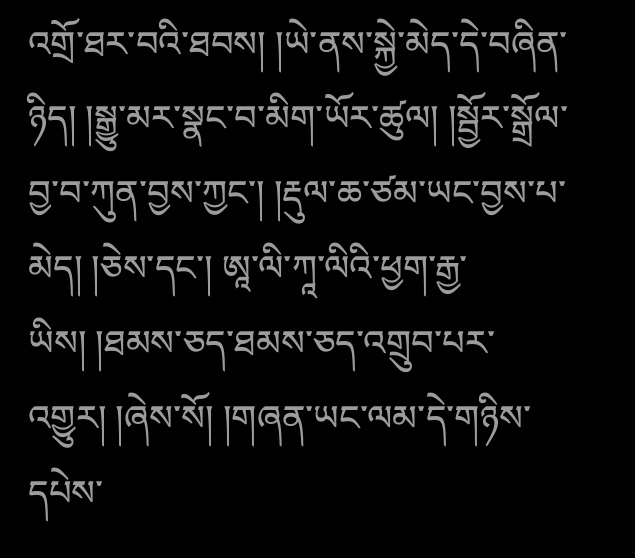འགྲོ་ཐར་བའི་ཐབས། །ཡེ་ནས་སྐྱེ་མེད་དེ་བཞིན་ཉིད། །སྒྱུ་མར་སྣང་བ་མིག་ཡོར་ཚུལ། །སྦྱོར་སྒྲོལ་བྱ་བ་ཀུན་བྱས་ཀྱང་། །རྡུལ་ཆ་ཙམ་ཡང་བྱས་པ་མེད། །ཅེས་དང་། ཨཱ་ལི་ཀཱ་ལིའི་ཕྱག་རྒྱ་ཡིས། །ཐམས་ཅད་ཐམས་ཅད་འགྲུབ་པར་འགྱུར། །ཞེས་སོ། །གཞན་ཡང་ལམ་དེ་གཉིས་དཔེས་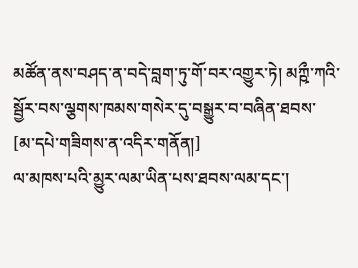མཚོན་ནས་བཤད་ན་བདེ་བླག་ཏུ་གོ་བར་འགྱུར་ཏེ། མཀྵྀ་ཀའི་སྦྱོར་བས་ལྕགས་ཁམས་གསེར་དུ་བསྒྱུར་བ་བཞིན་ཐབས་
[མ་དཔེ་གཟིགས་ན་འདིར་གནོན།]
ལ་མཁས་པའི་མྱུར་ལམ་ཡིན་པས་ཐབས་ལམ་དང་།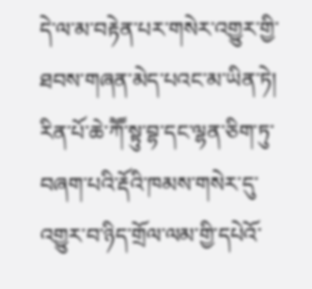དེ་ལ་མ་བརྟེན་པར་གསེར་འགྱུར་གྱི་ཐབས་གཞན་མེད་པའང་མ་ཡིན་ཏེ། རིན་པོ་ཆེ་ཀཽ་སྟུ་བྷ་དང་ལྷན་ཅིག་ཏུ་བཞག་པའི་རྡོའི་ཁམས་གསེར་དུ་འགྱུར་བ་ཉིད་གྲོལ་ལམ་གྱི་དཔེའོ་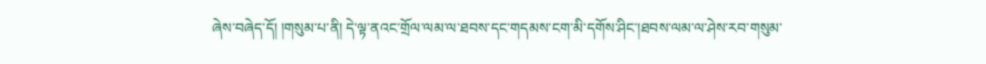ཞེས་བཞེད་དོ། །གསུམ་པ་ནི། དེ་ལྟ་ནའང་གྲོལ་ལམ་ལ་ཐབས་དང་གདམས་ངག་མི་དགོས་ཤིང་།ཐབས་ལམ་ལ་ཤེས་རབ་གསུམ་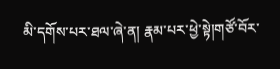མི་དགོས་པར་ཐལ་ཞེ་ན། རྣམ་པར་ཕྱེ་སྟེ།གཙོ་བོར་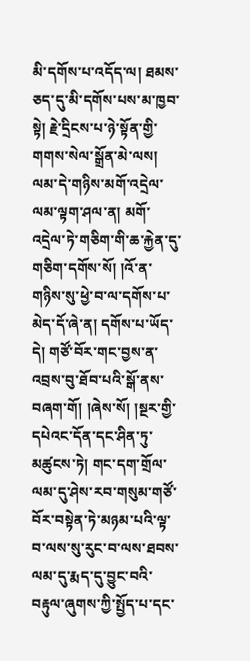མི་དགོས་པ་འདོད་ལ། ཐམས་ཅད་དུ་མི་དགོས་པས་མ་ཁྱབ་སྟེ། རྗེ་དྲིངས་པ་ཉེ་སྟོན་གྱི་གགས་སེལ་སྒྲོན་མེ་ལས། ལམ་དེ་གཉིས་མགོ་འདྲེལ་ལམ་ལྟག་ཤལ་ན། མགོ་འདྲེལ་ཏེ་གཅིག་གི་ཆ་རྐྱེན་དུ་གཅིག་དགོས་སོ། །འོ་ན་གཉིས་སུ་ཕྱེ་བ་ལ་དགོས་པ་མེད་དོ་ཞེ་ན། དགོས་པ་ཡོད་དེ། གཙོ་བོར་གང་བྱས་ན་འབྲས་བུ་ཐོབ་པའི་སྒོ་ནས་བཞག་གོ། །ཞེས་སོ། །སྔར་གྱི་དཔེའང་དོན་དང་ཤིན་ཏུ་མཚུངས་ཏེ། གང་དག་གྲོལ་ལམ་དུ་ཤེས་རབ་གསུམ་གཙོ་བོར་བསྟེན་ཏེ་མཉམ་པའི་ལྟ་བ་ལས་སུ་རུང་བ་ལས་ཐབས་ལམ་དུ་རྨད་དུ་བྱུང་བའི་བརྟུལ་ཞུགས་ཀྱི་སྤྱོད་པ་དང་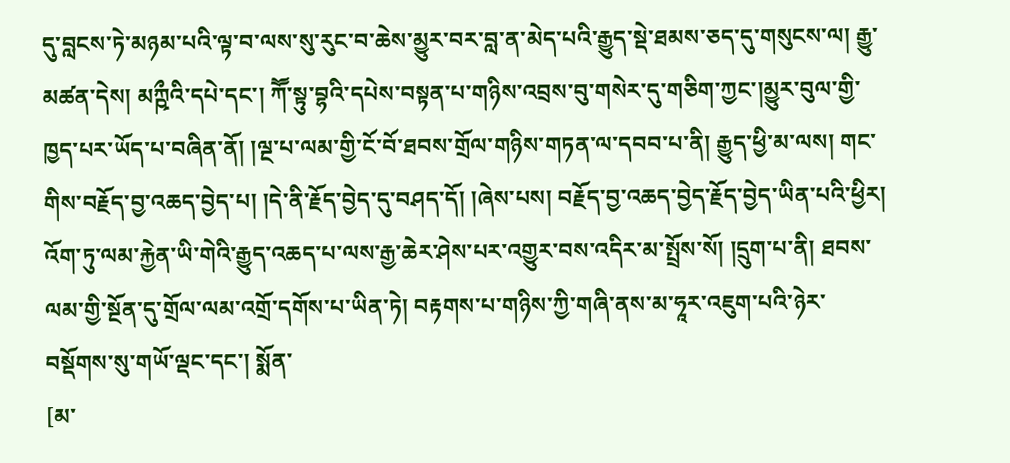དུ་བླངས་ཏེ་མཉམ་པའི་ལྟ་བ་ལས་སུ་རུང་བ་ཆེས་མྱུར་བར་བླ་ན་མེད་པའི་རྒྱུད་སྡེ་ཐམས་ཅད་དུ་གསུངས་ལ། རྒྱུ་མཚན་དེས། མཀྵྀའི་དཔེ་དང་། ཀཽ་སྟུ་བྷའི་དཔེས་བསྟན་པ་གཉིས་འབྲས་བུ་གསེར་དུ་གཅིག་ཀྱང་།མྱུར་བུལ་གྱི་ཁྱད་པར་ཡོད་པ་བཞིན་ནོ། །ལྔ་པ་ལམ་གྱི་ངོ་བོ་ཐབས་གྲོལ་གཉིས་གཏན་ལ་དབབ་པ་ནི། རྒྱུད་ཕྱི་མ་ལས། གང་གིས་བརྗོད་བྱ་འཆད་བྱེད་པ། །དེ་ནི་རྗོད་བྱེད་དུ་བཤད་དོ། །ཞེས་པས། བརྗོད་བྱ་འཆད་བྱེད་རྗོད་བྱེད་ཡིན་པའི་ཕྱིར། འོག་ཏུ་ལམ་རྐྱེན་ཡི་གེའི་རྒྱུད་འཆད་པ་ལས་རྒྱ་ཆེར་ཤེས་པར་འགྱུར་བས་འདིར་མ་སྤྲོས་སོ། །དྲུག་པ་ནི། ཐབས་ལམ་གྱི་སྔོན་དུ་གྲོལ་ལམ་འགྲོ་དགོས་པ་ཡིན་ཏེ། བརྟགས་པ་གཉིས་ཀྱི་གཞི་ནས་མ་ཧཱར་འཇུག་པའི་ཉེར་བསྡོགས་སུ་གཡོ་ལྡང་དང་། སྨོན་
[མ་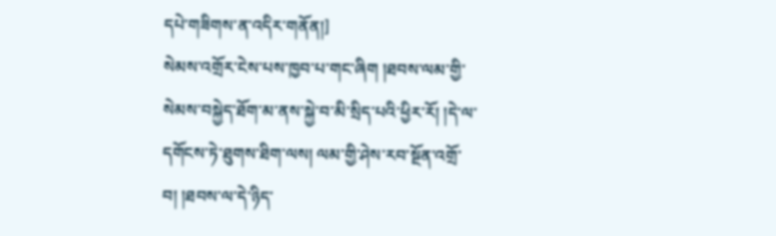དཔེ་གཟིགས་ན་འདིར་གནོན།]
སེམས་འགྲོར་ངེས་པས་ཁྱབ་པ་གང་ཞིག །ཐབས་ལམ་གྱི་སེམས་བསྐྱེད་ཐོག་མ་ནས་སྐྱེ་བ་མི་སྲིད་པའི་ཕྱིར་རོ། །དེ་ལ་དགོངས་ཏེ་ཐུགས་ཐིག་ལས། ལམ་གྱི་ཤེས་རབ་སྔོན་འགྲོ་བ། །ཐབས་ལ་དེ་ཉིད་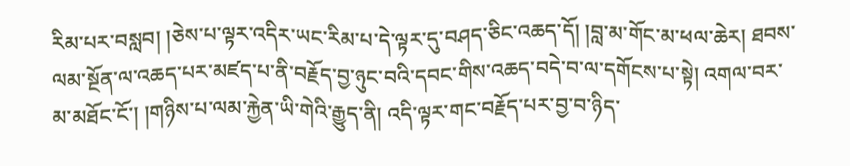རིམ་པར་བསླབ། །ཅེས་པ་ལྟར་འདིར་ཡང་རིམ་པ་དེ་ལྟར་དུ་བཤད་ཅིང་འཆད་དོ། །བླ་མ་གོང་མ་ཕལ་ཆེར། ཐབས་ལམ་སྔོན་ལ་འཆད་པར་མཛད་པ་ནི་བརྗོད་བྱ་ཉུང་བའི་དབང་གིས་འཆད་བདེ་བ་ལ་དགོངས་པ་སྟེ། འགལ་བར་མ་མཐོང་ངོ་། །གཉིས་པ་ལམ་རྐྱེན་ཡི་གེའི་རྒྱུད་ནི། འདི་ལྟར་གང་བརྗོད་པར་བྱ་བ་ཉིད་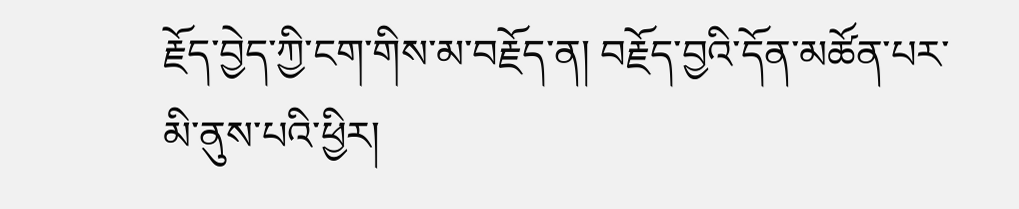རྗོད་བྱེད་ཀྱི་ངག་གིས་མ་བརྗོད་ན། བརྗོད་བྱའི་དོན་མཚོན་པར་མི་ནུས་པའི་ཕྱིར།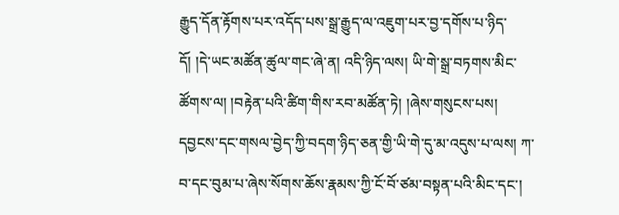རྒྱུད་དོན་རྟོགས་པར་འདོད་པས་སྒྲ་རྒྱུད་ལ་འཇུག་པར་བྱ་དགོས་པ་ཉིད་དོ། །དེ་ཡང་མཚོན་ཚུལ་གང་ཞེ་ན། འདི་ཉིད་ལས། ཡི་གེ་སྒྲ་བཏགས་མིང་ཚོགས་ལ། །བརྟེན་པའི་ཚིག་གིས་རབ་མཚོན་ཏེ། །ཞེས་གསུངས་པས། དབྱངས་དང་གསལ་བྱེད་ཀྱི་བདག་ཉིད་ཅན་གྱི་ཡི་གེ་དུ་མ་འདུས་པ་ལས། ཀ་བ་དང་བུམ་པ་ཞེས་སོགས་ཆོས་རྣམས་ཀྱི་ངོ་བོ་ཙམ་བསྟན་པའི་མིང་དང་།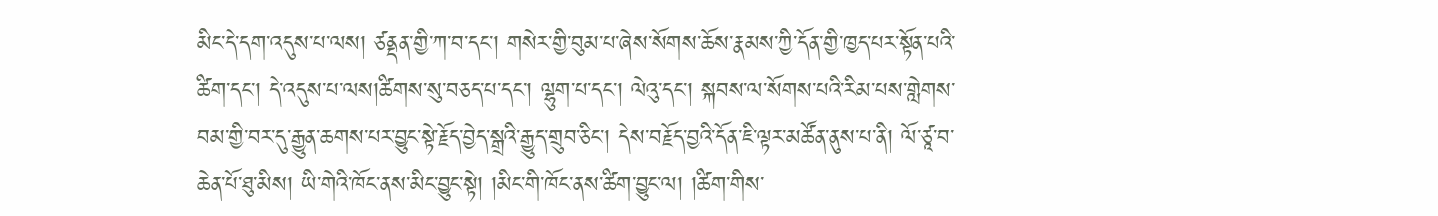མིང་དེ་དག་འདུས་པ་ལས། ཙནྡན་གྱི་ཀ་བ་དང་། གསེར་གྱི་བུམ་པ་ཞེས་སོགས་ཆོས་རྣམས་ཀྱི་དོན་གྱི་ཁྱད་པར་སྟོན་པའི་ཚིག་དང་། དེ་འདུས་པ་ལས།ཚིགས་སུ་བཅད་པ་དང་། ལྷུག་པ་དང་། ལེའུ་དང་། སྐབས་ལ་སོགས་པའི་རིམ་པས་གླེགས་བམ་གྱི་བར་དུ་རྒྱུན་ཆགས་པར་བྱུང་སྟེ་རྗོད་བྱེད་སྒྲའི་རྒྱུད་གྲུབ་ཅིང་། དེས་བརྗོད་བྱའི་དོན་ཇི་ལྟར་མཚོན་ནུས་པ་ནི། ལོ་ཙཱ་བ་ཆེན་པོ་ཐུ་མིས། ཡི་གེའི་ཁོང་ནས་མིང་བྱུང་སྟེ། །མིང་གི་ཁོང་ནས་ཚིག་བྱུང་ལ། །ཚིག་གིས་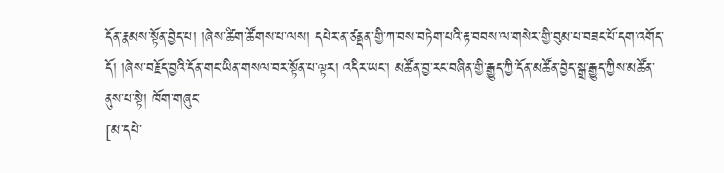དོན་རྣམས་སྟོན་བྱེད་པ། །ཞེས་ཚིག་ཚོགས་པ་ལས། དཔེར་ན་ཙནྡན་གྱི་ཀ་བས་བཏེག་པའི་རྟ་བབས་ལ་གསེར་གྱི་བུམ་པ་བཟང་པོ་དག་འགོད་དོ། །ཞེས་བརྗོད་བྱའི་དོན་གང་ཡིན་གསལ་བར་སྟོན་པ་ལྟར། འདིར་ཡང་། མཚོན་བྱ་རང་བཞིན་གྱི་རྒྱུད་ཀྱི་དོན་མཚོན་བྱེད་སྒྲ་རྒྱུད་ཀྱིས་མཚོན་ནུས་པ་སྟེ། ཁོག་གཞུང་
[མ་དཔེ་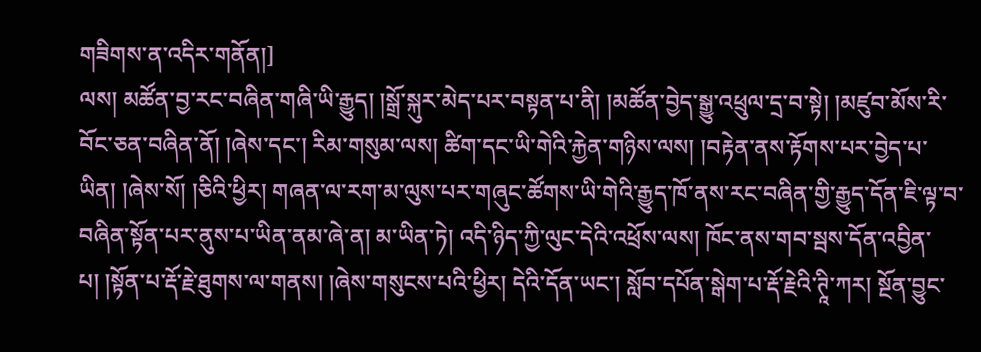གཟིགས་ན་འདིར་གནོན།]
ལས། མཚོན་བྱ་རང་བཞིན་གཞི་ཡི་རྒྱུད། །སྒྲོ་སྐུར་མེད་པར་བསྟན་པ་ནི། །མཚོན་བྱེད་སྒྱུ་འཕྲུལ་དྲ་བ་སྟེ། །མཛུབ་མོས་རི་བོང་ཅན་བཞིན་ནོ། །ཞེས་དང་། རིམ་གསུམ་ལས། ཚིག་དང་ཡི་གེའི་རྐྱེན་གཉིས་ལས། །བརྟེན་ནས་རྟོགས་པར་བྱེད་པ་ཡིན། །ཞེས་སོ། །ཅིའི་ཕྱིར། གཞན་ལ་རག་མ་ལུས་པར་གཞུང་ཚོགས་ཡི་གེའི་རྒྱུད་ཁོ་ནས་རང་བཞིན་གྱི་རྒྱུད་དོན་ཇི་ལྟ་བ་བཞིན་སྟོན་པར་ནུས་པ་ཡིན་ནམ་ཞེ་ན། མ་ཡིན་ཏེ། འདི་ཉིད་ཀྱི་ལུང་དེའི་འཕྲོས་ལས། ཁོང་ནས་གབ་སྦས་དོན་འབྱིན་པ། །སྟོན་པ་རྡོ་རྗེ་ཐུགས་ལ་གནས། །ཞེས་གསུངས་པའི་ཕྱིར། དེའི་དོན་ཡང་། སློབ་དཔོན་སྒེག་པ་རྡོ་རྗེའི་ཊཱི་ཀར། སྔོན་བྱུང་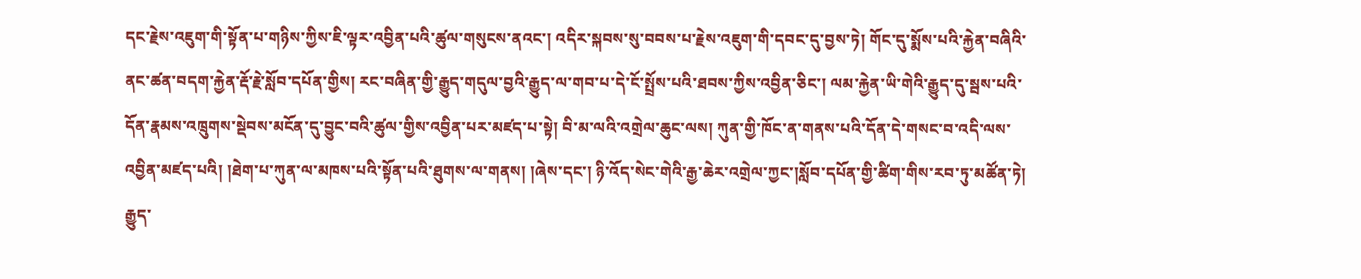དང་རྗེས་འཇུག་གི་སྟོན་པ་གཉིས་ཀྱིས་ཇི་ལྟར་འབྱིན་པའི་ཚུལ་གསུངས་ནའང་། འདིར་སྐབས་སུ་བབས་པ་རྗེས་འཇུག་གི་དབང་དུ་བྱས་ཏེ། གོང་དུ་སྨོས་པའི་རྐྱེན་བཞིའི་ནང་ཚན་བདག་རྐྱེན་རྡོ་རྗེ་སློབ་དཔོན་གྱིས། རང་བཞིན་གྱི་རྒྱུད་གདུལ་བྱའི་རྒྱུད་ལ་གབ་པ་དེ་ངོ་སྤྲོས་པའི་ཐབས་ཀྱིས་འབྱིན་ཅིང་། ལམ་རྐྱེན་ཡི་གེའི་རྒྱུད་དུ་སྦས་པའི་དོན་རྣམས་འཁྲུགས་སྡེབས་མངོན་དུ་བྱུང་བའི་ཚུལ་གྱིས་འབྱིན་པར་མཛད་པ་སྟེ། བི་མ་ལའི་འགྲེལ་ཆུང་ལས། ཀུན་གྱི་ཁོང་ན་གནས་པའི་དོན་དེ་གསང་བ་འདི་ལས་འབྱིན་མཛད་པའི། །ཐེག་པ་ཀུན་ལ་མཁས་པའི་སྟོན་པའི་ཐུགས་ལ་གནས། །ཞེས་དང་། ཉི་འོད་སེང་གེའི་རྒྱ་ཆེར་འགྲེལ་ཀྱང་།སློབ་དཔོན་གྱི་ཚིག་གིས་རབ་ཏུ་མཚོན་ཏེ། རྒྱུད་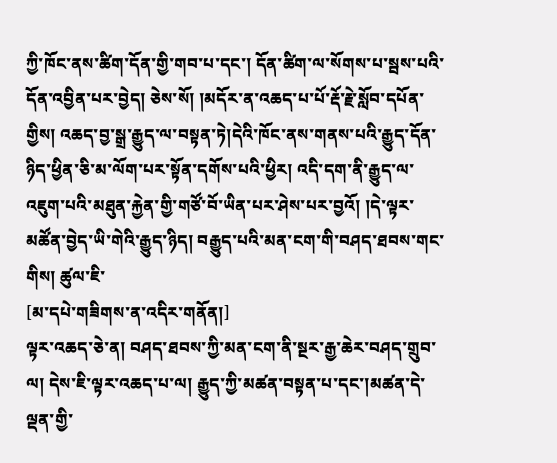ཀྱི་ཁོང་ནས་ཚིག་དོན་གྱི་གབ་པ་དང་། དོན་ཚིག་ལ་སོགས་པ་སྦས་པའི་དོན་འབྱིན་པར་བྱེད། ཅེས་སོ། །མདོར་ན་འཆད་པ་པོ་རྡོ་རྗེ་སློབ་དཔོན་གྱིས། འཆད་བྱ་སྒྲ་རྒྱུད་ལ་བསྟན་ཏེ།དེའི་ཁོང་ནས་གནས་པའི་རྒྱུད་དོན་ཉིད་ཕྱིན་ཅི་མ་ལོག་པར་སྟོན་དགོས་པའི་ཕྱིར། འདི་དག་ནི་རྒྱུད་ལ་འཇུག་པའི་མཐུན་རྐྱེན་གྱི་གཙོ་བོ་ཡིན་པར་ཤེས་པར་བྱའོ། །དེ་ལྟར་མཚོན་བྱེད་ཡི་གེའི་རྒྱུད་ཉིད། བརྒྱུད་པའི་མན་ངག་གི་བཤད་ཐབས་གང་གིས། ཚུལ་ཇི་
[མ་དཔེ་གཟིགས་ན་འདིར་གནོན།]
ལྟར་འཆད་ཅེ་ན། བཤད་ཐབས་ཀྱི་མན་ངག་ནི་སྔར་རྒྱ་ཆེར་བཤད་གྲུབ་ལ། དེས་ཇི་ལྟར་འཆད་པ་ལ། རྒྱུད་ཀྱི་མཚན་བསྟན་པ་དང་།མཚན་དེ་ལྡན་གྱི་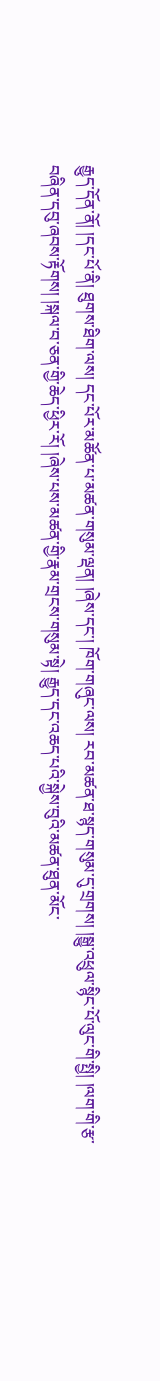རྒྱུད་དོན་ནོ། །དང་པོ་ནི། ཐུགས་ཐིག་ལས། དང་པོར་མཚོན་པ་མཚན་གསུམ་ལྡན། །ཞེས་དང་། ཁོག་གཞུང་ལས། རབ་མཚན་ཐ་སྙད་གསུམ་དུ་གྲགས། །སྒྱུ་འཕྲུལ་སྙིང་པོ་ལུང་གི་སྤྱི། །ལག་གི་རྩ་བཞིན་དབུ་ཞབས་རྟོགས། །སྐལ་བ་ཅན་གྱི་ཆེད་ཕྱིར་རོ། །ཞེས་པས་མཚན་གྱི་རྣམ་གྲངས་གསུམ་སྟེ། རྒྱུད་དང་འཆད་པའི་སྐྱེས་བུའི་མཚན་ཐུན་མོང་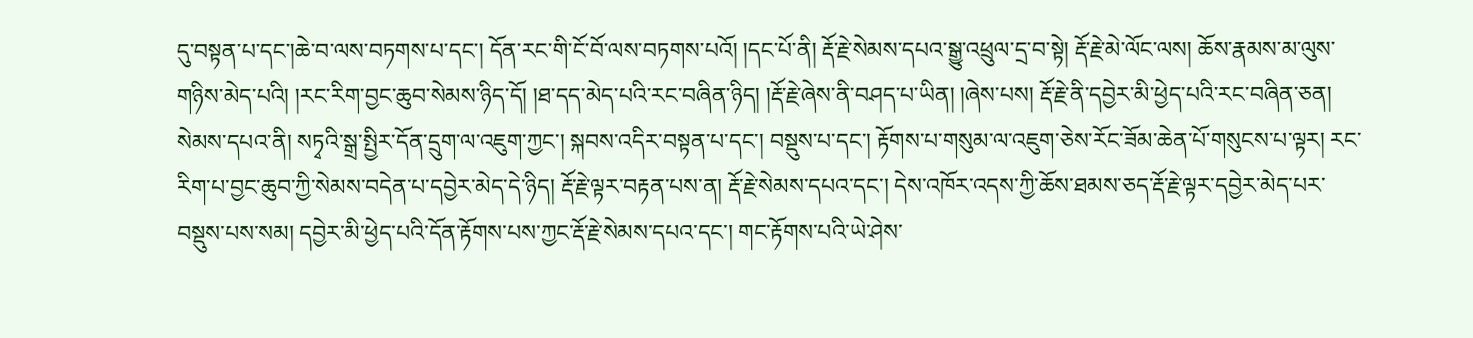དུ་བསྟན་པ་དང་།ཆེ་བ་ལས་བཏགས་པ་དང་། དོན་རང་གི་ངོ་བོ་ལས་བཏགས་པའོ། །དང་པོ་ནི། རྡོ་རྗེ་སེམས་དཔའ་སྒྱུ་འཕྲུལ་དྲ་བ་སྟེ། རྡོ་རྗེ་མེ་ལོང་ལས། ཆོས་རྣམས་མ་ལུས་གཉིས་མེད་པའི། །རང་རིག་བྱང་ཆུབ་སེམས་ཉིད་དོ། །ཐ་དད་མེད་པའི་རང་བཞིན་ཉིད། །རྡོ་རྗེ་ཞེས་ནི་བཤད་པ་ཡིན། །ཞེས་པས། རྡོ་རྗེ་ནི་དབྱེར་མི་ཕྱེད་པའི་རང་བཞིན་ཅན། སེམས་དཔའ་ནི། སཏྭའི་སྒྲ་སྤྱིར་དོན་དྲུག་ལ་འཇུག་ཀྱང་། སྐབས་འདིར་བསྟན་པ་དང་། བསྡུས་པ་དང་། རྟོགས་པ་གསུམ་ལ་འཇུག་ཅེས་རོང་ཟོམ་ཆེན་པོ་གསུངས་པ་ལྟར། རང་རིག་པ་བྱང་ཆུབ་ཀྱི་སེམས་བདེན་པ་དབྱེར་མེད་དེ་ཉིད། རྡོ་རྗེ་ལྟར་བརྟན་པས་ན། རྡོ་རྗེ་སེམས་དཔའ་དང་། དེས་འཁོར་འདས་ཀྱི་ཆོས་ཐམས་ཅད་རྡོ་རྗེ་ལྟར་དབྱེར་མེད་པར་བསྡུས་པས་སམ། དབྱེར་མི་ཕྱེད་པའི་དོན་རྟོགས་པས་ཀྱང་རྡོ་རྗེ་སེམས་དཔའ་དང་། གང་རྟོགས་པའི་ཡེ་ཤེས་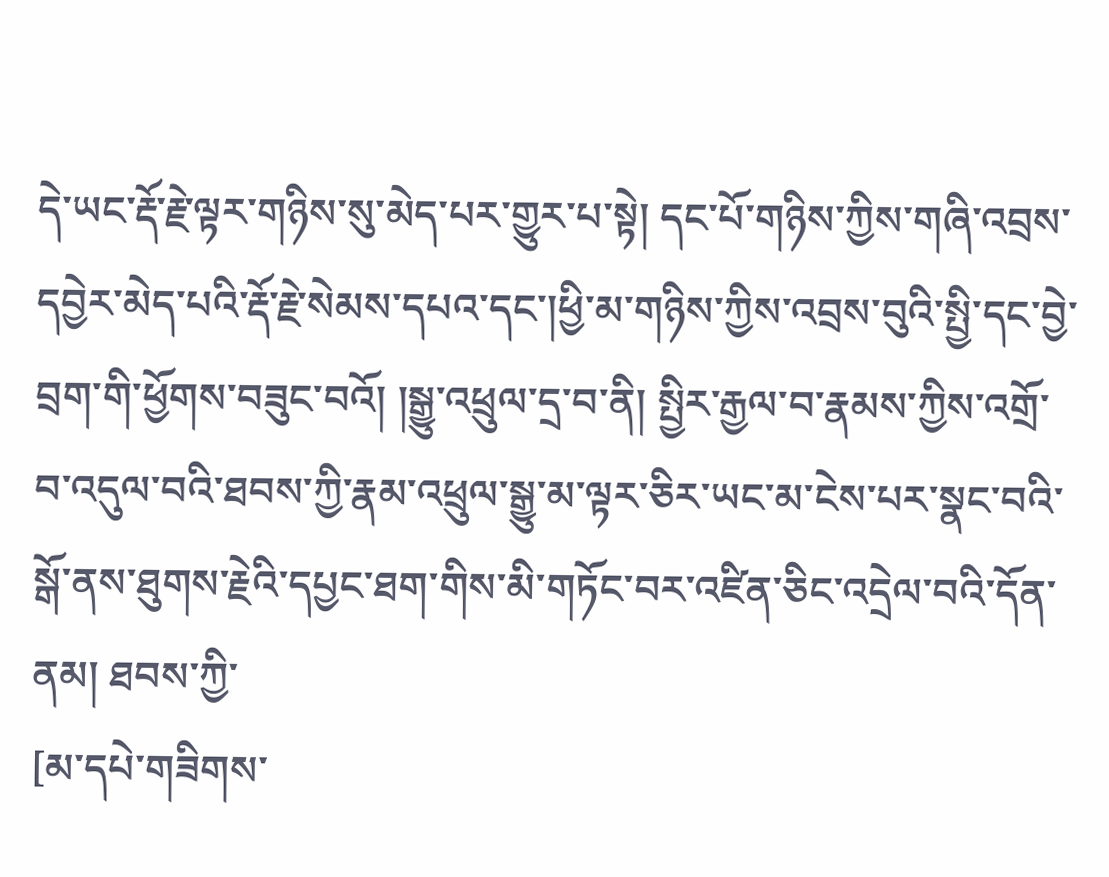དེ་ཡང་རྡོ་རྗེ་ལྟར་གཉིས་སུ་མེད་པར་གྱུར་པ་སྟེ། དང་པོ་གཉིས་ཀྱིས་གཞི་འབྲས་དབྱེར་མེད་པའི་རྡོ་རྗེ་སེམས་དཔའ་དང་།ཕྱི་མ་གཉིས་ཀྱིས་འབྲས་བུའི་སྤྱི་དང་བྱེ་བྲག་གི་ཕྱོགས་བཟུང་བའོ། །སྒྱུ་འཕྲུལ་དྲ་བ་ནི། སྤྱིར་རྒྱལ་བ་རྣམས་ཀྱིས་འགྲོ་བ་འདུལ་བའི་ཐབས་ཀྱི་རྣམ་འཕྲུལ་སྒྱུ་མ་ལྟར་ཅིར་ཡང་མ་ངེས་པར་སྣང་བའི་སྒོ་ནས་ཐུགས་རྗེའི་དཔྱང་ཐག་གིས་མི་གཏོང་བར་འཛིན་ཅིང་འདྲེལ་བའི་དོན་ནམ། ཐབས་ཀྱི་
[མ་དཔེ་གཟིགས་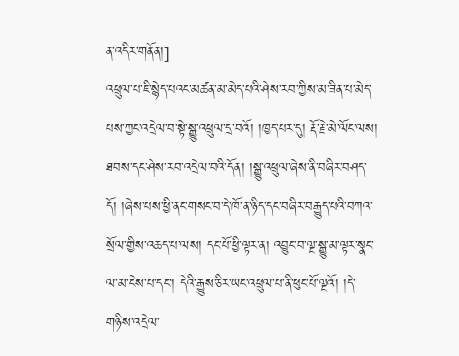ན་འདིར་གནོན།]
འཕྲུལ་པ་ཇི་སྙེད་པའང་མཚན་མ་མེད་པའི་ཤེས་རབ་ཀྱིས་མ་ཟིན་པ་མེད་པས་ཀྱང་འདྲེལ་བ་སྟེ་སྒྱུ་འཕྲུལ་དྲ་བའོ། །ཁྱད་པར་དུ། རྡོ་རྗེ་མེ་ལོང་ལས། ཐབས་དང་ཤེས་རབ་འདྲེལ་བའི་དོན། །སྒྱུ་འཕྲུལ་ཞེས་ནི་བཞིར་བཤད་དོ། །ཞེས་པས་ཕྱི་ནང་གསང་བ་དེ་ཁོ་ན་ཉིད་དང་བཞིར་བརྒྱུད་པའི་བཀའ་སྲོལ་གྱིས་འཆད་པ་ལས། དང་པོ་ཕྱི་ལྟར་ན། འབྱུང་བ་ལྔ་སྒྱུ་མ་ལྟར་སྣང་ལ་མ་ངེས་པ་དང་། དེའི་རྒྱུས་ཅིར་ཡང་འཕྲུལ་པ་ནི་ཕུང་པོ་ལྔའོ། །དེ་གཉིས་འདྲེལ་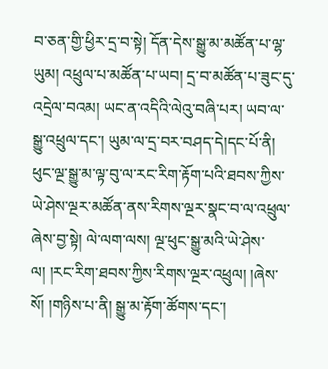བ་ཅན་གྱི་ཕྱིར་དྲ་བ་སྟེ། དོན་དེས་སྒྱུ་མ་མཚོན་པ་ལྷ་ཡུམ། འཕྲུལ་པ་མཚོན་པ་ཡབ། དྲ་བ་མཚོན་པ་ཟུང་དུ་འདྲེལ་བའམ། ཡང་ན་འདིའི་ལེའུ་བཞི་པར། ཡབ་ལ་སྒྱུ་འཕྲུལ་དང་། ཡུམ་ལ་དྲ་བར་བཤད་དེ།དང་པོ་ནི། ཕུང་ལྔ་སྒྱུ་མ་ལྟ་བུ་ལ་རང་རིག་རྟོག་པའི་ཐབས་ཀྱིས་ཡེ་ཤེས་ལྔར་མཚོན་ནས་རིགས་ལྔར་སྣང་བ་ལ་འཕྲུལ་ཞེས་བྱ་སྟེ། ལེ་ལག་ལས། ལྔ་ཕུང་སྒྱུ་མའི་ཡེ་ཤེས་ལ། །རང་རིག་ཐབས་ཀྱིས་རིགས་ལྔར་འཕྲུལ། །ཞེས་སོ། །གཉིས་པ་ནི། སྒྱུ་མ་རྟོག་ཚོགས་དང་།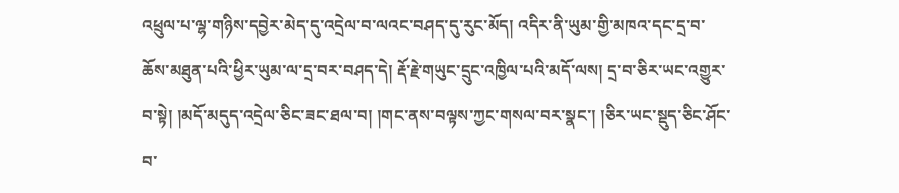འཕྲུལ་པ་ལྷ་གཉིས་དབྱེར་མེད་དུ་འདྲེལ་བ་ལའང་བཤད་དུ་རུང་མོད། འདིར་ནི་ཡུམ་གྱི་མཁའ་དང་དྲ་བ་ཆོས་མཐུན་པའི་ཕྱིར་ཡུམ་ལ་དྲ་བར་བཤད་དེ། རྡོ་རྗེ་གཡུང་དྲུང་འཁྱིལ་པའི་མདོ་ལས། དྲ་བ་ཅིར་ཡང་འགྱུར་བ་སྟེ། །མདོ་མདུད་འདྲེལ་ཅིང་ཟང་ཐལ་བ། །གང་ནས་བལྟས་ཀྱང་གསལ་བར་སྣང་། །ཅིར་ཡང་སྡུད་ཅིང་ཤོང་བ་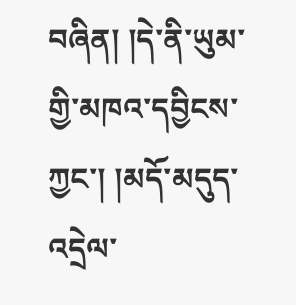བཞིན། །དེ་ནི་ཡུམ་གྱི་མཁའ་དབྱིངས་ཀྱང་། །མདོ་མདུད་འདྲེལ་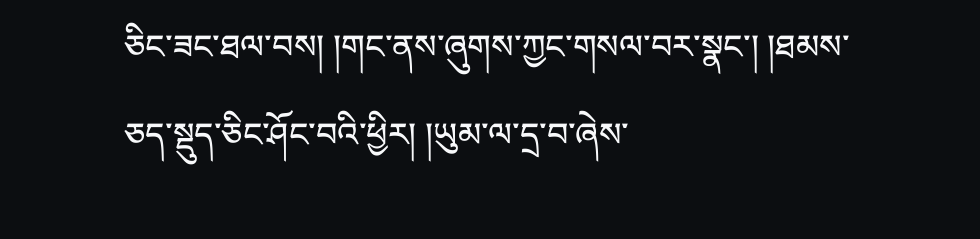ཅིང་ཟང་ཐལ་བས། །གང་ནས་ཞུགས་ཀྱང་གསལ་བར་སྣང་། །ཐམས་ཅད་སྡུད་ཅིང་ཤོང་བའི་ཕྱིར། །ཡུམ་ལ་དྲ་བ་ཞེས་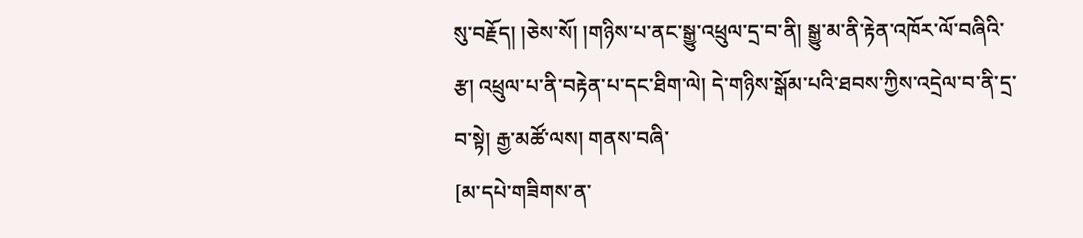སུ་བརྗོད། །ཅེས་སོ། །གཉིས་པ་ནང་སྒྱུ་འཕྲུལ་དྲ་བ་ནི། སྒྱུ་མ་ནི་རྟེན་འཁོར་ལོ་བཞིའི་རྩ། འཕྲུལ་པ་ནི་བརྟེན་པ་དང་ཐིག་ལེ། དེ་གཉིས་སྒོམ་པའི་ཐབས་ཀྱིས་འདྲེལ་བ་ནི་དྲ་བ་སྟེ། རྒྱ་མཚོ་ལས། གནས་བཞི་
[མ་དཔེ་གཟིགས་ན་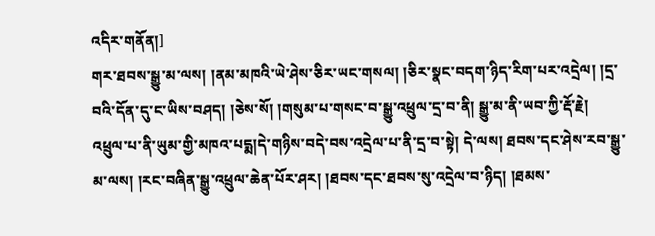འདིར་གནོན།]
གར་ཐབས་སྒྱུ་མ་ལས། །ནམ་མཁའི་ཡེ་ཤེས་ཅིར་ཡང་གསལ། །ཅིར་སྣང་བདག་ཉིད་རིག་པར་འདྲེལ། །དྲ་བའི་དོན་དུ་ང་ཡིས་བཤད། །ཅེས་སོ། །གསུམ་པ་གསང་བ་སྒྱུ་འཕྲུལ་དྲ་བ་ནི། སྒྱུ་མ་ནི་ཡབ་ཀྱི་རྡོ་རྗེ། འཕྲུལ་པ་ནི་ཡུམ་གྱི་མཁའ་པདྨ།དེ་གཉིས་བདེ་བས་འདྲེལ་པ་ནི་དྲ་བ་སྟེ། དེ་ལས། ཐབས་དང་ཤེས་རབ་སྒྱུ་མ་ལས། །རང་བཞིན་སྒྱུ་འཕྲུལ་ཆེན་པོར་ཤར། །ཐབས་དང་ཐབས་སུ་འདྲེལ་བ་ཉིད། །ཐམས་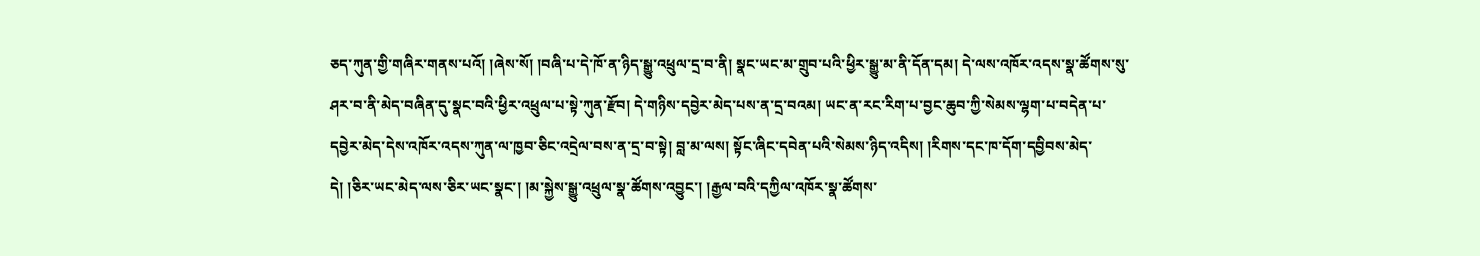ཅད་ཀུན་གྱི་གཞིར་གནས་པའོ། །ཞེས་སོ། །བཞི་པ་དེ་ཁོ་ན་ཉིད་སྒྱུ་འཕྲུལ་དྲ་བ་ནི། སྣང་ཡང་མ་གྲུབ་པའི་ཕྱིར་སྒྱུ་མ་ནི་དོན་དམ། དེ་ལས་འཁོར་འདས་སྣ་ཚོགས་སུ་ཤར་བ་ནི་མེད་བཞིན་དུ་སྣང་བའི་ཕྱིར་འཕྲུལ་པ་སྟེ་ཀུན་རྫོབ། དེ་གཉིས་དབྱེར་མེད་པས་ན་དྲ་བའམ། ཡང་ན་རང་རིག་པ་བྱང་ཆུབ་ཀྱི་སེམས་ལྷག་པ་བདེན་པ་དབྱེར་མེད་དེས་འཁོར་འདས་ཀུན་ལ་ཁྱབ་ཅིང་འདྲེལ་བས་ན་དྲ་བ་སྟེ། བླ་མ་ལས། སྟོང་ཞིང་དབེན་པའི་སེམས་ཉིད་འདིས། །རིགས་དང་ཁ་དོག་དབྱིབས་མེད་དེ། །ཅིར་ཡང་མེད་ལས་ཅིར་ཡང་སྣང་། །མ་སྐྱེས་སྒྱུ་འཕྲུལ་སྣ་ཚོགས་འབྱུང་། །རྒྱལ་བའི་དཀྱིལ་འཁོར་སྣ་ཚོགས་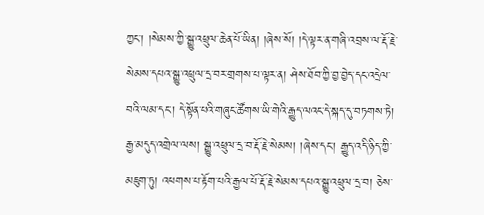ཀྱང་། །སེམས་ཀྱི་སྒྱུ་འཕྲུལ་ཆེན་པོ་ཡིན། །ཞེས་སོ། །དེ་ལྟར་ན་གཞི་འབྲས་ལ་རྡོ་རྗེ་སེམས་དཔའ་སྒྱུ་འཕྲུལ་དྲ་བར་གྲགས་པ་ལྟར་ན། ཤེས་ཐོབ་ཀྱི་བྱ་བྱེད་དང་འདྲེལ་བའི་ལམ་དང་། དེ་སྟོན་པའི་གཞུང་ཚོགས་ཡི་གེའི་རྒྱུད་ལའང་དེ་སྐད་དུ་བཏགས་ཏེ། རྒྱ་མདུད་འགྲེལ་ལས། སྒྱུ་འཕྲུལ་དྲ་བ་རྡོ་རྗེ་སེམས། །ཞེས་དང་། རྒྱུད་འདི་ཉིད་ཀྱི་མཇུག་ཏུ། འཕགས་པ་རྟོག་པའི་རྒྱལ་པོ་རྡོ་རྗེ་སེམས་དཔའ་སྒྱུ་འཕྲུལ་དྲ་བ། ཅེས་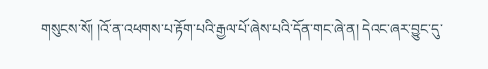གསུངས་སོ། །འོ་ན་འཕགས་པ་རྟོག་པའི་རྒྱལ་པོ་ཞེས་པའི་དོན་གང་ཞེ་ན། དེའང་ཞར་བྱུང་དུ་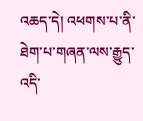འཆད་དེ། འཕགས་པ་ནི་ཐེག་པ་གཞན་ལས་རྒྱུད་འདི་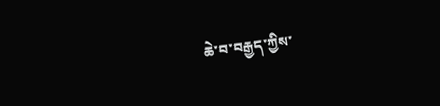ཆེ་བ་བརྒྱད་ཀྱིས་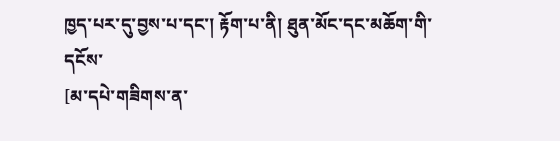ཁྱད་པར་དུ་བྱས་པ་དང་། རྟོག་པ་ནི། ཐུན་མོང་དང་མཆོག་གི་དངོས་
[མ་དཔེ་གཟིགས་ན་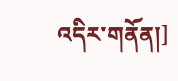འདིར་གནོན།]